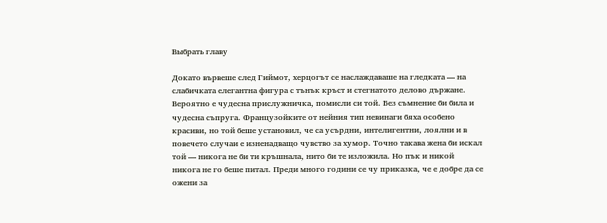Выбрать главу

Докато вървеше след Гиймот, херцогът се наслаждаваше на гледката — на слабичката елегантна фигура с тънък кръст и стегнатото делово държане. Вероятно е чудесна прислужничка, помисли си той. Без съмнение би била и чудесна съпруга. Французойките от нейния тип невинаги бяха особено красиви, но той беше установил, че са усърдни, интелигентни, лоялни и в повечето случаи е изненадващо чувство за хумор. Точно такава жена би искал той — никога не би ти кръшнала, нито би те изложила. Но пък и никой никога не го беше питал. Преди много години се чу приказка, че е добре да се ожени за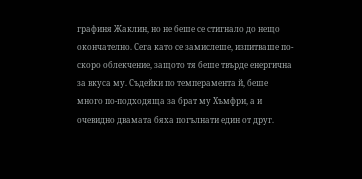графиня Жаклин, но не беше се стигнало до нещо окончателно. Сега като се замислеше, изпитваше по-скоро облекчение, защото тя беше твърде енергична за вкуса му. Съдейки по темперамента й, беше много по-подходяща за брат му Хъмфри, а и очевидно двамата бяха погълнати един от друг.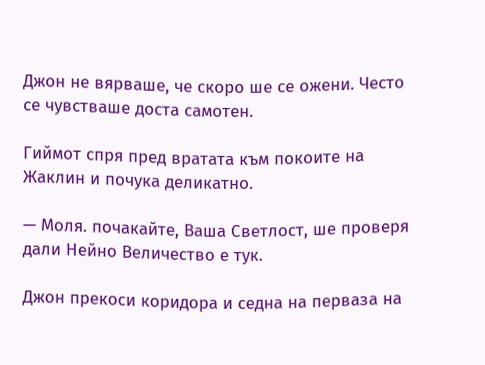Джон не вярваше, че скоро ше се ожени. Често се чувстваше доста самотен.

Гиймот спря пред вратата към покоите на Жаклин и почука деликатно.

— Моля. почакайте, Ваша Светлост, ше проверя дали Нейно Величество е тук.

Джон прекоси коридора и седна на перваза на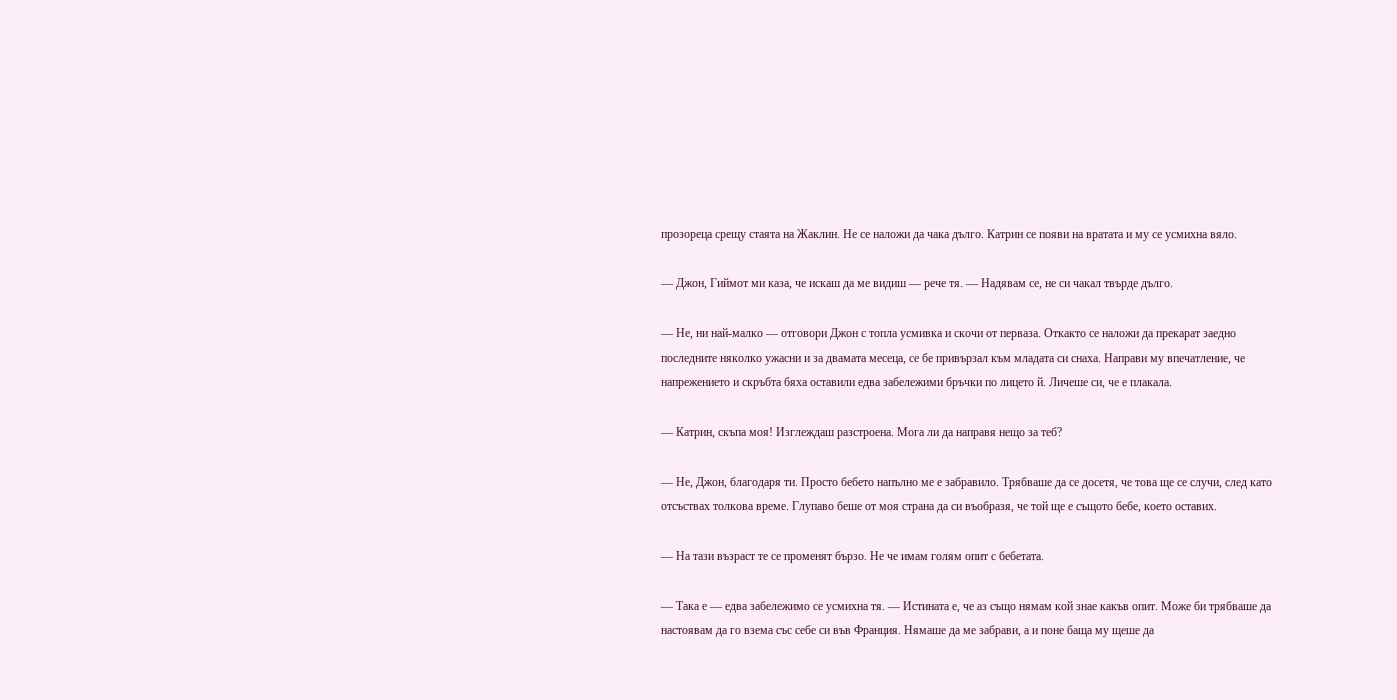прозореца срещу стаята на Жаклин. Не се наложи да чака дълго. Катрин се появи на вратата и му се усмихна вяло.

— Джон, Гиймот ми каза, че искаш да ме видиш — рече тя. — Надявам се, не си чакал твърде дълго.

— Не, ни най-малко — отговори Джон с топла усмивка и скочи от перваза. Откакто се наложи да прекарат заедно последните няколко ужасни и за двамата месеца, се бе привързал към младата си снаха. Направи му впечатление, че напрежението и скръбта бяха оставили едва забележими бръчки по лицето й. Личеше си, че е плакала.

— Катрин, скъпа моя! Изглеждаш разстроена. Мога ли да направя нещо за теб?

— Не, Джон, благодаря ти. Просто бебето напълно ме е забравило. Трябваше да се досетя, че това ще се случи, след като отсъствах толкова време. Глупаво беше от моя страна да си въобразя, че той ще е същото бебе, което оставих.

— На тази възраст те се променят бързо. Не че имам голям опит с бебетата.

— Така е — едва забележимо се усмихна тя. — Истината е, че аз също нямам кой знае какъв опит. Може би трябваше да настоявам да го взема със себе си във Франция. Нямаше да ме забрави, а и поне баща му щеше да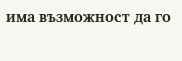има възможност да го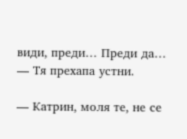види, преди… Преди да… — Тя прехапа устни.

— Катрин, моля те, не се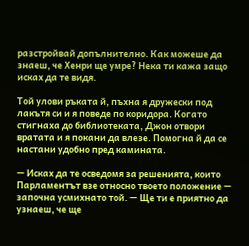разстройвай допълнително. Как можеше да знаеш, че Хенри ще умре? Нека ти кажа защо исках да те видя.

Той улови ръката й, пъхна я дружески под лакътя си и я поведе по коридора. Когато стигнаха до библиотеката, Джон отвори вратата и я покани да влезе. Помогна й да се настани удобно пред камината.

— Исках да те осведомя за решенията, които Парламентът взе относно твоето положение — започна усмихнато той. — Ще ти е приятно да узнаеш, че ще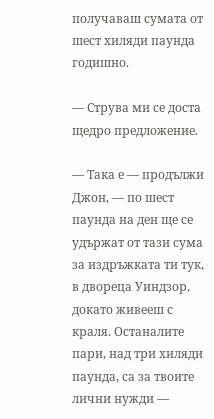получаваш сумата от шест хиляди паунда годишно.

— Струва ми се доста щедро предложение.

— Така е — продължи Джон, — по шест паунда на ден ще се удържат от тази сума за издръжката ти тук, в двореца Уиндзор, докато живееш с краля. Останалите пари, над три хиляди паунда, са за твоите лични нужди —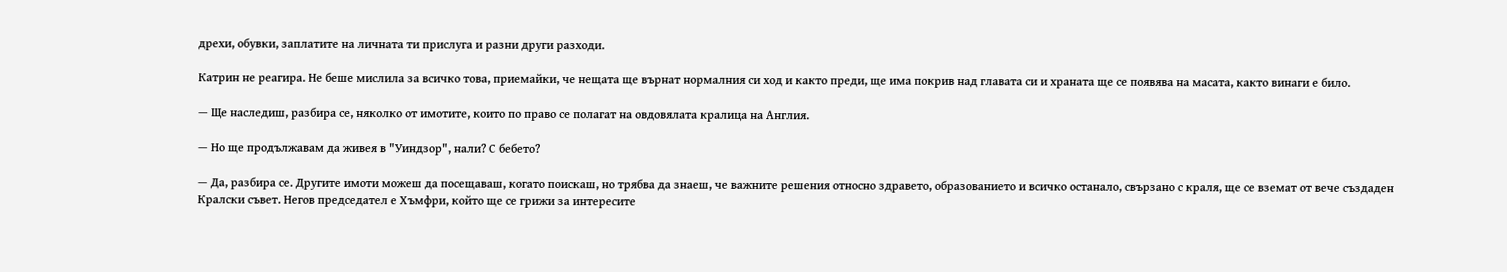дрехи, обувки, заплатите на личната ти прислуга и разни други разходи.

Катрин не реагира. Не беше мислила за всичко това, приемайки, че нещата ще върнат нормалния си ход и както преди, ще има покрив над главата си и храната ще се появява на масата, както винаги е било.

— Ще наследиш, разбира се, няколко от имотите, които по право се полагат на овдовялата кралица на Англия.

— Но ще продължавам да живея в "Уиндзор", нали? С бебето?

— Да, разбира се. Другите имоти можеш да посещаваш, когато поискаш, но трябва да знаеш, че важните решения относно здравето, образованието и всичко останало, свързано с краля, ще се вземат от вече създаден Кралски съвет. Негов председател е Хъмфри, който ще се грижи за интересите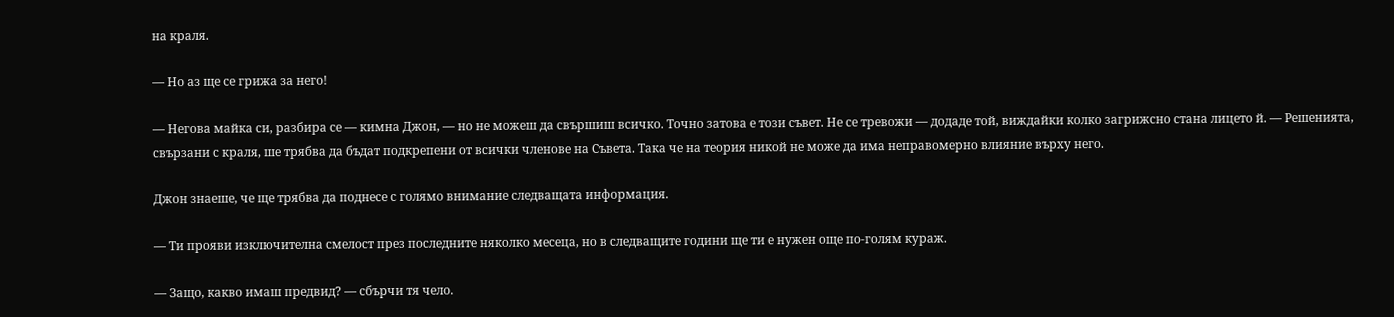на краля.

— Но аз ще се грижа за него!

— Негова майка си, разбира се — кимна Джон, — но не можеш да свършиш всичко. Точно затова е този съвет. Не се тревожи — додаде той, виждайки колко загрижсно стана лицето й. — Решенията, свързани с краля, ше трябва да бъдат подкрепени от всички членове на Съвета. Така че на теория никой не може да има неправомерно влияние върху него.

Джон знаеше, че ще трябва да поднесе с голямо внимание следващата информация.

— Ти прояви изключителна смелост през последните няколко месеца, но в следващите години ще ти е нужен още по-голям кураж.

— Защо, какво имаш предвид? — сбърчи тя чело.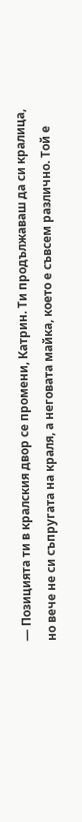— Позицията ти в кралския двор се промени, Катрин. Ти продължаваш да си кралица, но вече не си съпругата на краля, а неговата майка, което е съвсем различно. Той е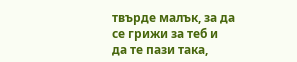твърде малък, за да се грижи за теб и да те пази така,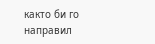както би го направил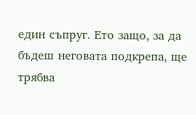един съпруг. Ето защо, за да бъдеш неговата подкрепа, ще трябва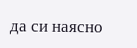да си наясно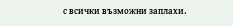с всички възможни заплахи.